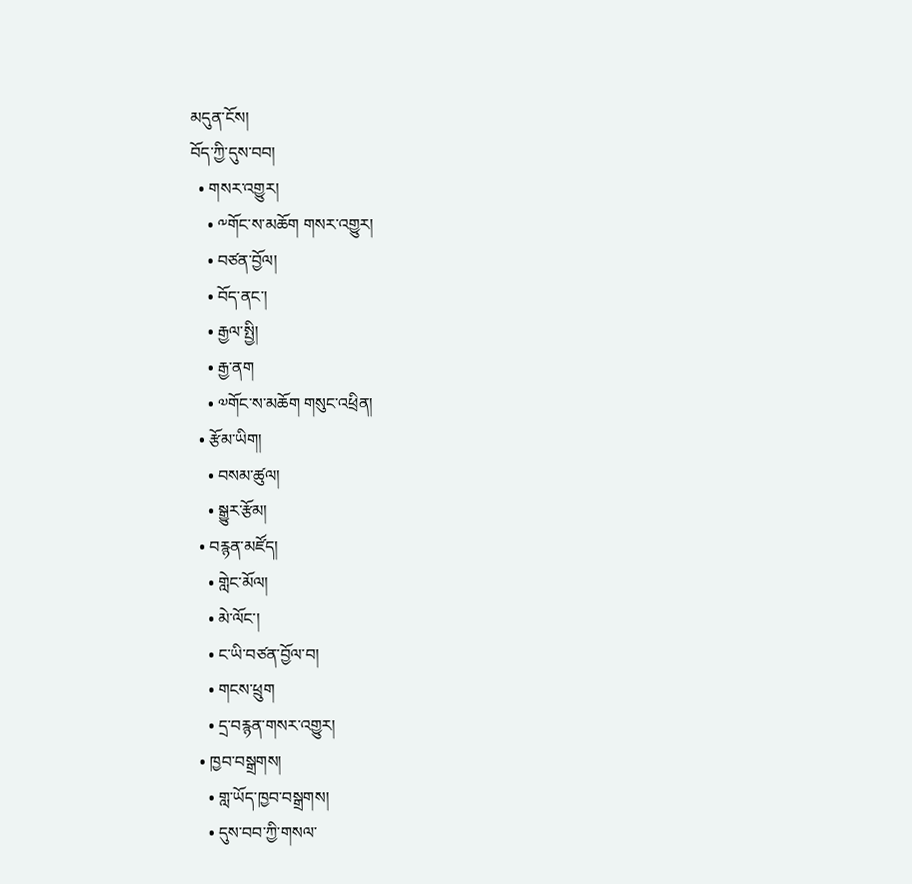མདུན་ངོས།
བོད་ཀྱི་དུས་བབ།
  • གསར་འགྱུར།
    • ༸གོང་ས་མཆོག གསར་འགྱུར།
    • བཙན་བྱོལ།
    • བོད་ནང་།
    • རྒྱལ་སྤྱི།
    • རྒྱ་ནག
    • ༧གོང་ས་མཆོག གསུང་འཕྲིན།
  • རྩོམ་ཡིག།
    • བསམ་ཚུལ།
    • སྒྱུར་རྩོམ།
  • བརྙན་མཛོད།
    • གླེང་མོལ།
    • མེ་ལོང་།
    • ང་ཡི་བཙན་བྱོལ་བ།
    • གངས་ཕྲུག
    • དྲ་བརྙན་གསར་འགྱུར།
  • ཁྱབ་བསྒྲགས།
    • གླ་ཡོད་ཁྱབ་བསྒྲགས།
    • དུས་བབ་ཀྱི་གསལ་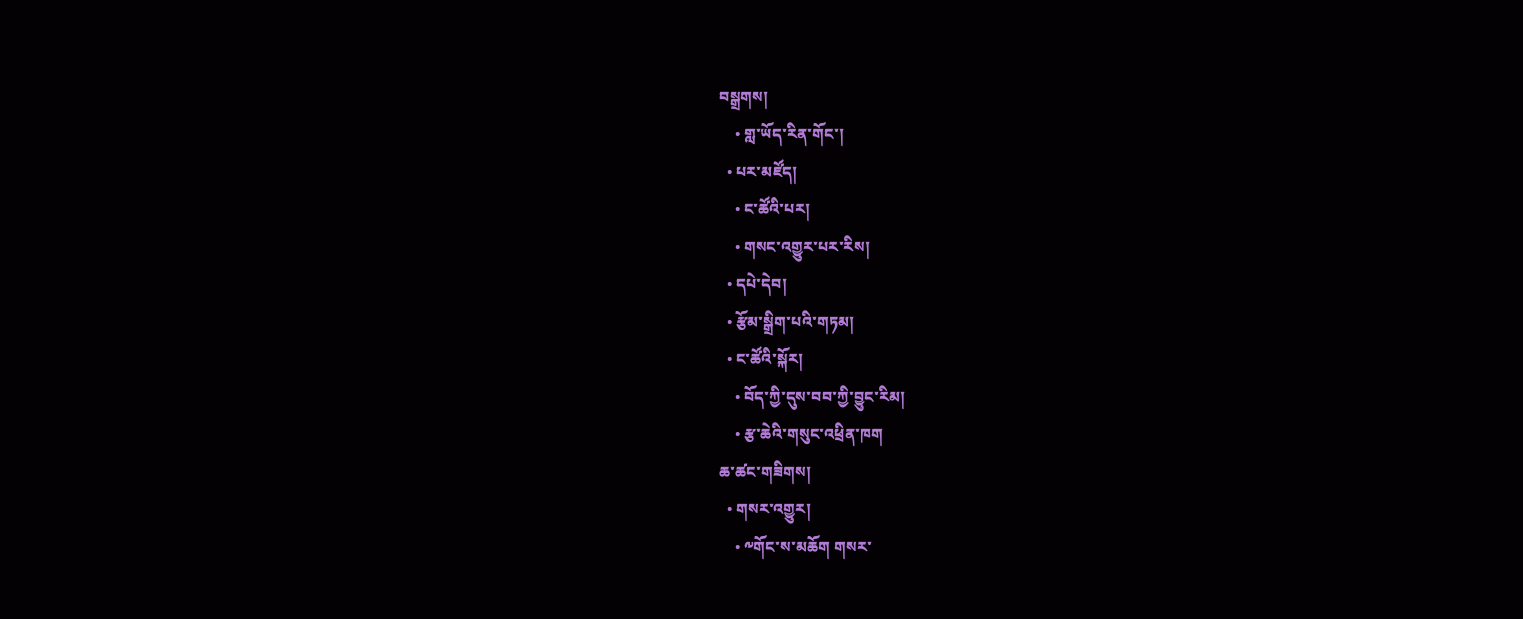བསྒྲགས།
    • གླ་ཡོད་རིན་གོང་།
  • པར་མཛོད།
    • ང་ཚོའི་པར།
    • གསང་འགྱུར་པར་རིས།
  • དཔེ་དེབ།
  • རྩོམ་སྒྲིག་པའི་གཏམ།
  • ང་ཚོའི་སྐོར།
    • བོད་ཀྱི་དུས་བབ་ཀྱི་བྱུང་རིམ།
    • རྩ་ཆེའི་གསུང་འཕྲིན་ཁག
ཆ་ཚང་གཟིགས།
  • གསར་འགྱུར།
    • ༸གོང་ས་མཆོག གསར་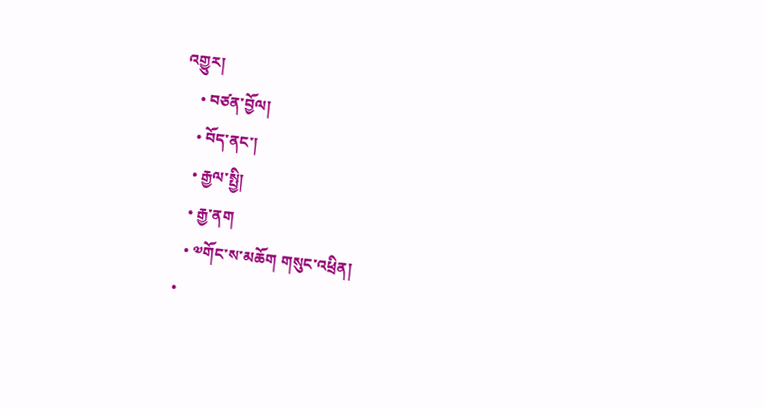འགྱུར།
    • བཙན་བྱོལ།
    • བོད་ནང་།
    • རྒྱལ་སྤྱི།
    • རྒྱ་ནག
    • ༧གོང་ས་མཆོག གསུང་འཕྲིན།
  •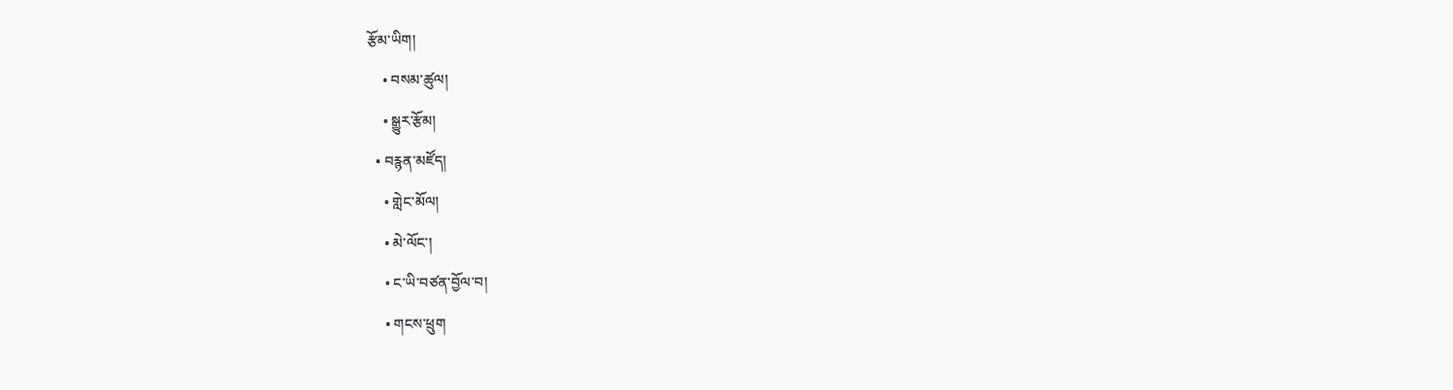རྩོམ་ཡིག།
    • བསམ་ཚུལ།
    • སྒྱུར་རྩོམ།
  • བརྙན་མཛོད།
    • གླེང་མོལ།
    • མེ་ལོང་།
    • ང་ཡི་བཙན་བྱོལ་བ།
    • གངས་ཕྲུག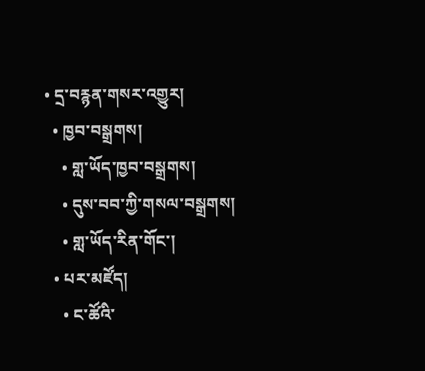• དྲ་བརྙན་གསར་འགྱུར།
  • ཁྱབ་བསྒྲགས།
    • གླ་ཡོད་ཁྱབ་བསྒྲགས།
    • དུས་བབ་ཀྱི་གསལ་བསྒྲགས།
    • གླ་ཡོད་རིན་གོང་།
  • པར་མཛོད།
    • ང་ཚོའི་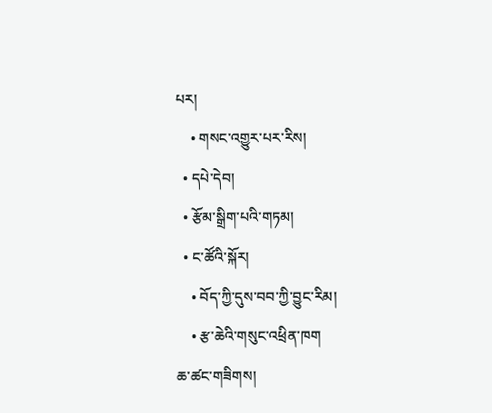པར།
    • གསང་འགྱུར་པར་རིས།
  • དཔེ་དེབ།
  • རྩོམ་སྒྲིག་པའི་གཏམ།
  • ང་ཚོའི་སྐོར།
    • བོད་ཀྱི་དུས་བབ་ཀྱི་བྱུང་རིམ།
    • རྩ་ཆེའི་གསུང་འཕྲིན་ཁག
ཆ་ཚང་གཟིགས།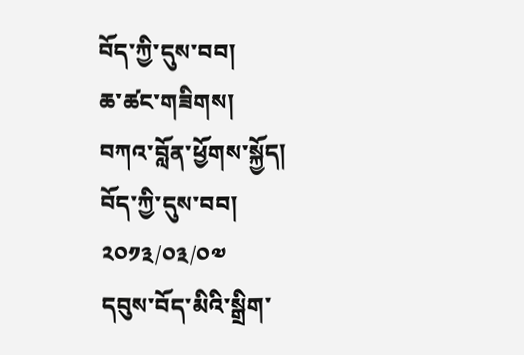བོད་ཀྱི་དུས་བབ།
ཆ་ཚང་གཟིགས།
བཀའ་བློན་ཕྱོགས་སྐྱོད།
བོད་ཀྱི་དུས་བབ།
༢༠༡༣/༠༣/༠༧
དབུས་བོད་མིའི་སྒྲིག་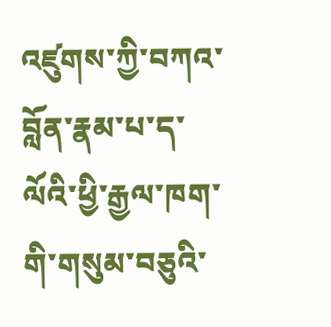འཛུགས་ཀྱི་བཀའ་བློན་རྣམ་པ་ད་ལོའི་ཕྱི་རྒྱལ་ཁག་གི་གསུམ་བཅུའི་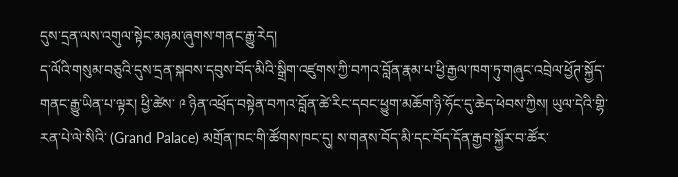དུས་དྲན་ལས་འགུལ་སྟེང་མཉམ་ཞུགས་གནང་རྒྱུ་རེད།
ད་ལོའི་གསུམ་བཅུའི་དུས་དྲན་སྐབས་དབུས་བོད་མིའི་སྒྲིག་འཛུགས་ཀྱི་བཀའ་བློན་རྣམ་པ་ཕྱི་རྒྱལ་ཁག་ཏུ་གཞུང་འབྲེལ་ཕྱོཊ་སྐྱོད་གནང་རྒྱུ་ཡིན་པ་ལྟར། ཕྱི་ཚེས་ ༩ ཉིན་འཕྲོད་བསྟེན་བཀའ་བློན་ཚེ་རིང་དབང་ཕྱུག་མཆོག་ཉི་ཧོང་དུ་ཆེད་ཕེབས་ཀྱིས། ཡུལ་དེའི་གྷི་རན་པེ་ལེ་སིའི་ (Grand Palace) མགྲོན་ཁང་གི་ཚོགས་ཁང་དུ། ས་གནས་བོད་མི་དང་བོད་དོན་རྒྱབ་སྐྱོར་བ་ཚོར་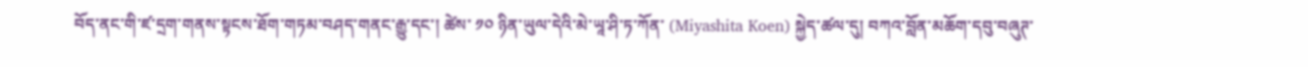བོད་ནང་གི་ཛ་དྲག་གནས་སྟངས་ཐོག་གཏམ་བཤད་གནང་རྒྱུ་དང་། ཚེས་ ༡༠ ཉིན་ཡུལ་དེའི་མེ་ཡཱ་ཤི་ཏ་ཀོན་ (Miyashita Koen) སྐྱེད་ཚལ་དུ། བཀའ་བློན་མཆོག་དབུ་བཞུཊ་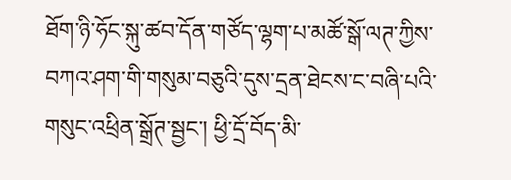ཐོག་ཉི་ཧོང་སྐུ་ཚབ་དོན་གཙོད་ལྷག་པ་མཚོ་སྒོ་ལཊ་ཀྱིས་བཀའ་ཤག་གི་གསུམ་བཅུའི་དུས་དྲན་ཐེངས་ང་བཞི་པའི་གསུང་འཕྲིན་སྒྲོཊ་སྦྱང་། ཕྱི་དྲོ་བོད་མི་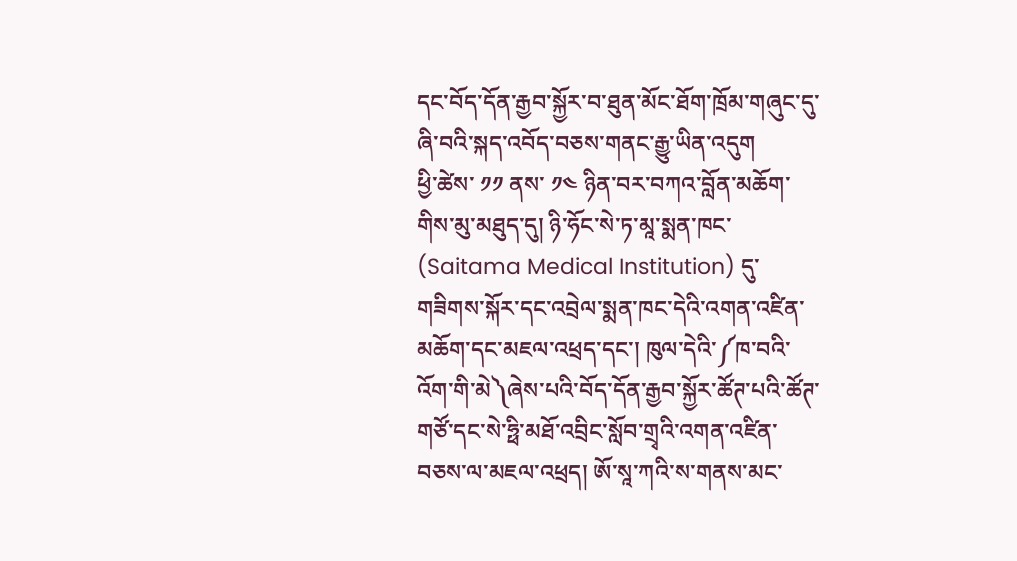དང་བོད་དོན་རྒྱབ་སྐྱོར་བ་ཐུན་མོང་ཐོག་ཁྲོམ་གཞུང་དུ་ཞི་བའི་སྐད་འབོད་བཅས་གནང་རྒྱུ་ཡིན་འདུག
ཕྱི་ཚེས་ ༡༡ ནས་ ༡༤ ཉིན་བར་བཀའ་བློན་མཆོག་གིས་མུ་མཐུད་དུ། ཉི་ཧོང་སེ་ཏ་མཱ་སྨན་ཁང་ (Saitama Medical Institution) དུ་གཟིགས་སྐོར་དང་འབྲེལ་སྨན་ཁང་དེའི་འགན་འཛིན་མཆོག་དང་མཇལ་འཕྲད་དང་། ཁུལ་དེའི་༼ཁ་བའི་འོག་གི་མེ༽ཞེས་པའི་བོད་དོན་རྒྱབ་སྐྱོར་ཚོཊ་པའི་ཚོཊ་གཙོ་དང་སེ་ཧྥི་མཐོ་འབྲིང་སློབ་གྲྭའི་འགན་འཛིན་བཅས་ལ་མཇལ་འཕྲད། ཨོ་སཱ་ཀའི་ས་གནས་མང་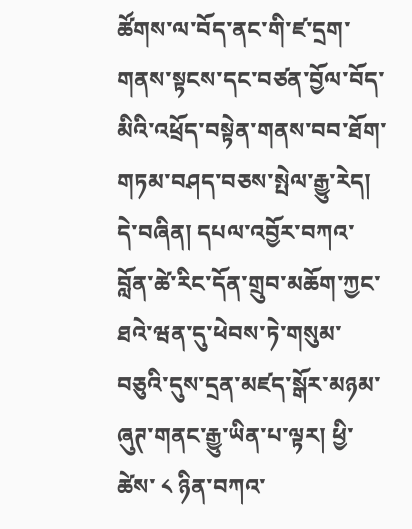ཚོགས་ལ་བོད་ནང་གི་ཛ་དྲག་གནས་སྟངས་དང་བཙན་བྱོལ་བོད་མིའི་འཕྲོད་བསྟེན་གནས་བབ་ཐོག་གཏམ་བཤད་བཅས་སྤེལ་རྒྱུ་རེད།
དེ་བཞིན། དཔལ་འབྱོར་བཀའ་བློན་ཚེ་རིང་དོན་གྲུབ་མཆོག་ཀྱང་ཐའེ་ཝན་དུ་ཕེབས་ཏེ་གསུམ་བཅུའི་དུས་དྲན་མཛད་སྒོར་མཉམ་ཞུཊ་གནང་རྒྱུ་ཡིན་པ་ལྟར། ཕྱི་ཚེས་ ༨ ཉིན་བཀའ་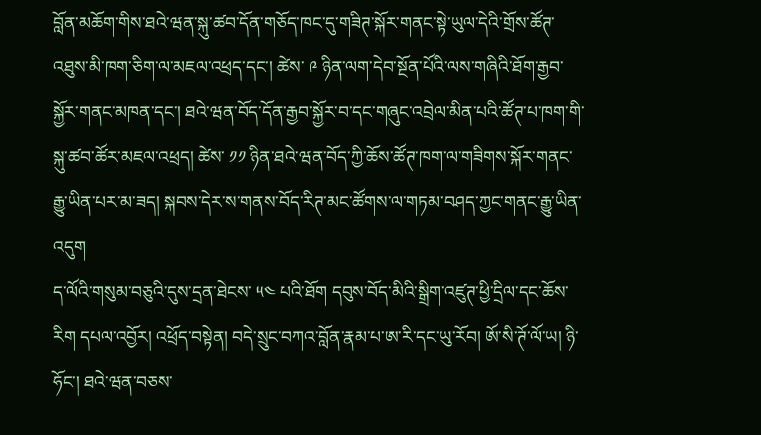བློན་མཆོག་གིས་ཐའེ་ཝན་སྐུ་ཚབ་དོན་གཅོད་ཁང་དུ་གཟིཊ་སྐོར་གནང་སྟེ་ཡུལ་དེའི་གྲོས་ཚོཊ་འཐུས་མི་ཁག་ཅིག་ལ་མཇལ་འཕྲད་དང་། ཚེས་ ༩ ཉིན་ལག་དེབ་སྔོན་པོའི་ལས་གཞིའི་ཐོག་རྒྱབ་སྐྱོར་གནང་མཁན་དང་། ཐའེ་ཝན་བོད་དོན་རྒྱབ་སྐྱོར་བ་དང་གཞུང་འབྲེལ་མིན་པའི་ཚོཊ་པ་ཁག་གི་སྐུ་ཚབ་ཚོར་མཇལ་འཕྲད། ཚེས་ ༡༡ ཉིན་ཐའེ་ཝན་བོད་ཀྱི་ཆོས་ཚོཊ་ཁག་ལ་གཟིགས་སྐོར་གནང་རྒྱུ་ཡིན་པར་མ་ཟད། སྐབས་དེར་ས་གནས་བོད་རིཊ་མང་ཚོགས་ལ་གཏམ་བཤད་ཀྱང་གནང་རྒྱུ་ཡིན་འདུག
ད་ལོའི་གསུམ་བཅུའི་དུས་དྲན་ཐེངས་ ༥༤ པའི་ཐོག དབུས་བོད་མིའི་སྒྲིག་འཛུཊ་ཕྱི་དྲིལ་དང་ཆོས་རིག དཔལ་འབྱོར། འཕྲོད་བསྟེན། བདེ་སྲུང་བཀའ་བློན་རྣམ་པ་ཨ་རི་དང་ཡུ་རོབ། ཨོ་སི་ཊོ་ལོ་ཡ། ཉི་ཧོང་། ཐའེ་ཝན་བཅས་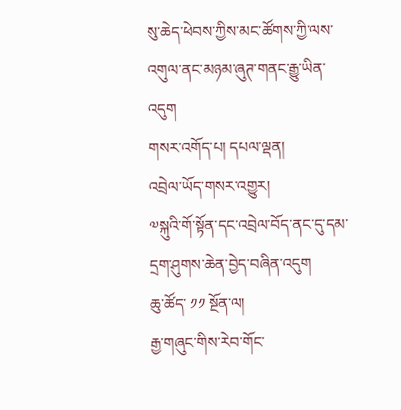སུ་ཆེད་ཕེབས་ཀྱིས་མང་ཚོགས་ཀྱི་ལས་འགུལ་ནང་མཉམ་ཞུཊ་གནང་རྒྱུ་ཡིན་འདུག
གསར་འགོད་པ། དཔལ་ལྡན།
འབྲེལ་ཡོད་གསར་འགྱུར།
༧སྐུའི་གོ་སྟོན་དང་འབྲེལ་བོད་ནང་དུ་དམ་དྲག་ཤུགས་ཆེན་བྱེད་བཞིན་འདུག
ཆུ་ཚོད་ ༡༡ སྔོན་ལ།
རྒྱ་གཞུང་གིས་རེབ་གོང་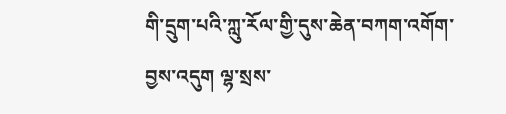གི་དྲུག་པའི་ཀླུ་རོལ་གྱི་དུས་ཆེན་བཀག་འགོག་བྱས་འདུག ལྷ་སྲས་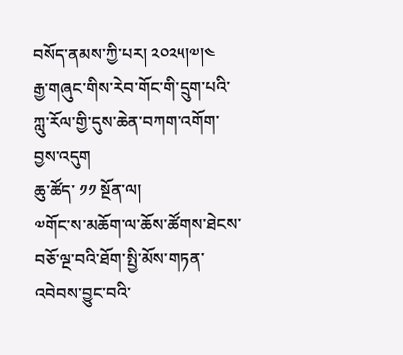བསོད་ནམས་ཀྱི་པར། ༢༠༢༥།༧།༤
རྒྱ་གཞུང་གིས་རེབ་གོང་གི་དྲུག་པའི་ཀླུ་རོལ་གྱི་དུས་ཆེན་བཀག་འགོག་བྱས་འདུག
ཆུ་ཚོད་ ༡༡ སྔོན་ལ།
༧གོང་ས་མཆོག་ལ་ཆོས་ཚོགས་ཐེངས་བཅོ་ལྔ་བའི་ཐོག་སྤྱི་མོས་གཏན་འབེབས་བྱུང་བའི་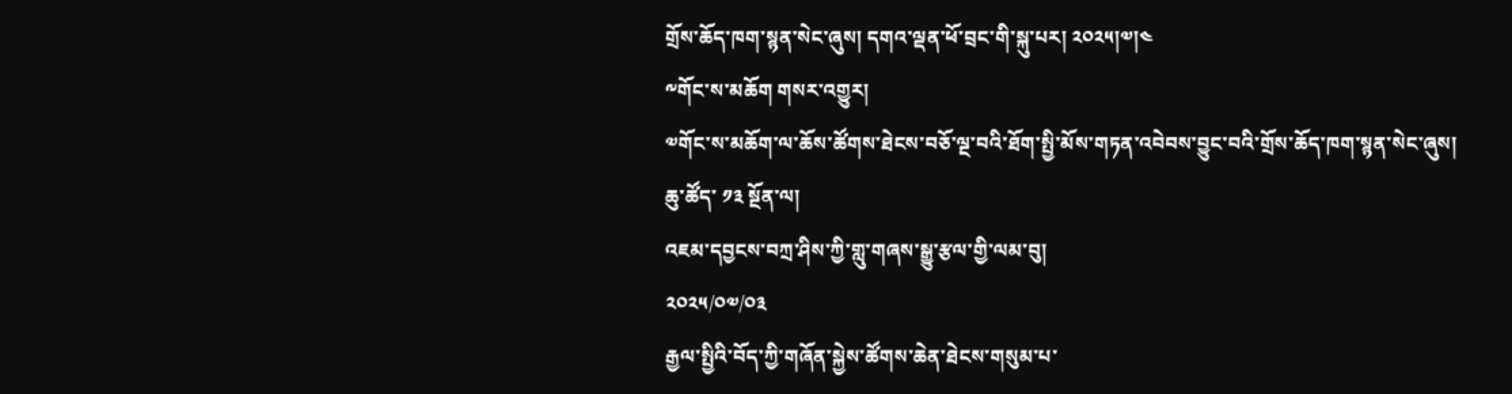གྲོས་ཆོད་ཁག་སྙན་སེང་ཞུས། དགའ་ལྡན་ཕོ་བྲང་གི་སྐུ་པར། ༢༠༢༥།༧།༤
༸གོང་ས་མཆོག གསར་འགྱུར།
༧གོང་ས་མཆོག་ལ་ཆོས་ཚོགས་ཐེངས་བཅོ་ལྔ་བའི་ཐོག་སྤྱི་མོས་གཏན་འབེབས་བྱུང་བའི་གྲོས་ཆོད་ཁག་སྙན་སེང་ཞུས།
ཆུ་ཚོད་ ༡༣ སྔོན་ལ།
འཇམ་དབྱངས་བཀྲ་ཤིས་ཀྱི་གླུ་གཞས་སྒྱུ་རྩལ་གྱི་ལམ་བུ།
༢༠༢༥/༠༧/༠༣
རྒྱལ་སྤྱིའི་བོད་ཀྱི་གཞོན་སྐྱེས་ཚོགས་ཆེན་ཐེངས་གསུམ་པ་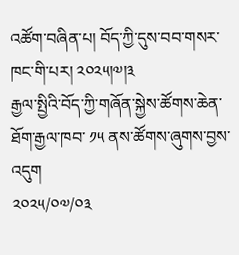འཚོག་བཞིན་པ། བོད་ཀྱི་དུས་བབ་གསར་ཁང་གི་པར། ༢༠༢༥།༧།༣
རྒྱལ་སྤྱིའི་བོད་ཀྱི་གཞོན་སྐྱེས་ཚོགས་ཆེན་ཐོག་རྒྱལ་ཁབ་ ༡༥ ནས་ཚོགས་ཞུགས་བྱས་འདུག
༢༠༢༥/༠༧/༠༣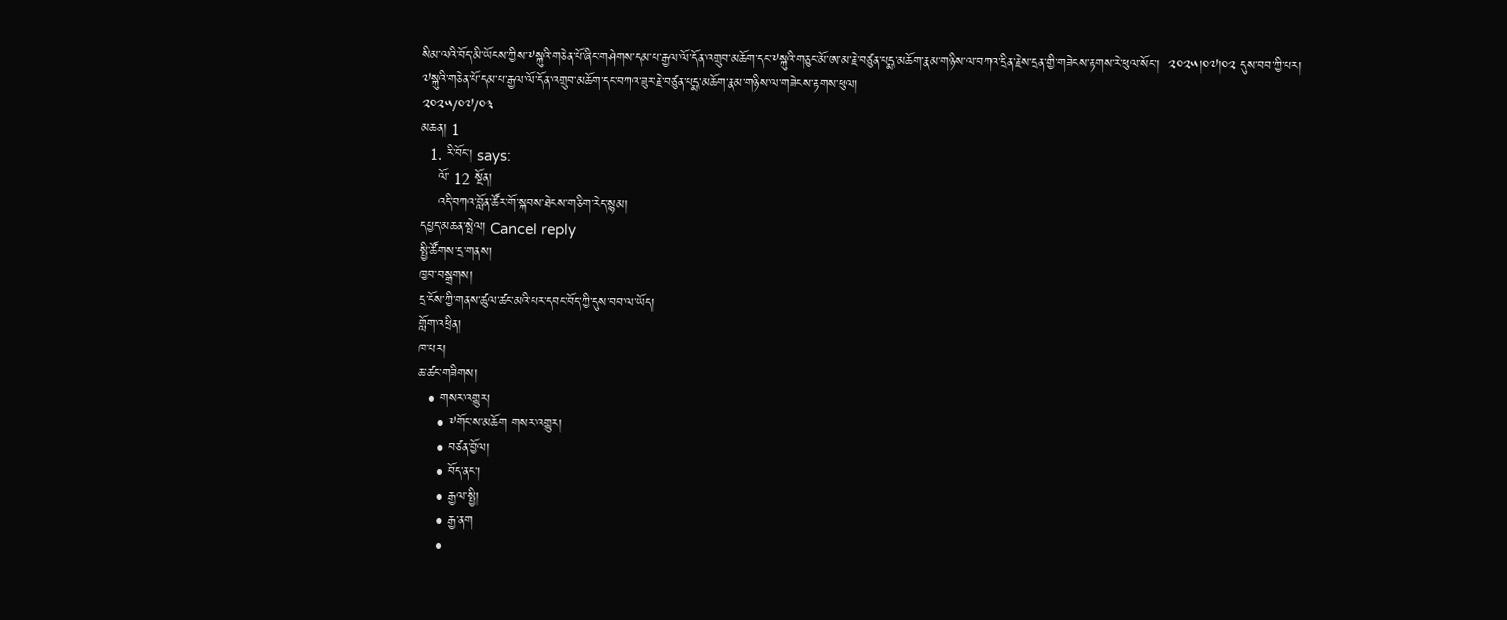སིམ་ལའི་བོད་མི་ཡོངས་ཀྱིས་༸སྐུའི་གཅེན་པོ་ཞིང་གཤེགས་དམ་པ་རྒྱལ་ལོ་དོན་འགྲུབ་མཆོག་དང་༸སྐུའི་གཅུང་མོ་ཨ་མ་རྗེ་བཙུན་པདྨ་མཆོག་རྣམ་གཉིས་ལ་བཀའ་དྲིན་རྗེས་དྲན་གྱི་གཟེངས་རྟགས་རེ་ཕུལ་སོང་།  ༢༠༢༥།༠༧།༠༢ དུས་བབ་ཀྱི་པར།
༧སྐུའི་གཅེན་པོ་དམ་པ་རྒྱལ་ལོ་དོན་འགྲུབ་མཆོག་དང་བཀའ་ཟུར་རྗེ་བཙུན་པདྨ་མཆོག་རྣམ་གཉིས་ལ་གཟེངས་རྟགས་ཕུལ།
༢༠༢༥/༠༧/༠༣
མཆན། 1
  1. རི་བོང། says:
    ལོ་ 12 སྔོན།
    འདི་བཀའ་བློན་ཚོར་གོ་སྐབས་ཐེངས་གཅིག་རེད་སྙམ།
དཔྱད་མཆན་སྤེལ། Cancel reply
སྤྱི་ཚོགས་དྲ་གནས།
ཁྱབ་བསྒྲགས།
དྲ་ངོས་ཀྱི་གནས་ཚུལ་ཚང་མའི་པར་དབང་བོད་ཀྱི་དུས་བབ་ལ་ཡོད།
གློག་འཕྲིན།
ཁ་པར།
ཆ་ཚང་གཟིགས།
  • གསར་འགྱུར།
    • ༸གོང་ས་མཆོག གསར་འགྱུར།
    • བཙན་བྱོལ།
    • བོད་ནང་།
    • རྒྱལ་སྤྱི།
    • རྒྱ་ནག
    •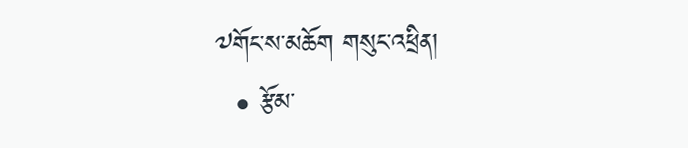༧གོང་ས་མཆོག གསུང་འཕྲིན།
  • རྩོམ་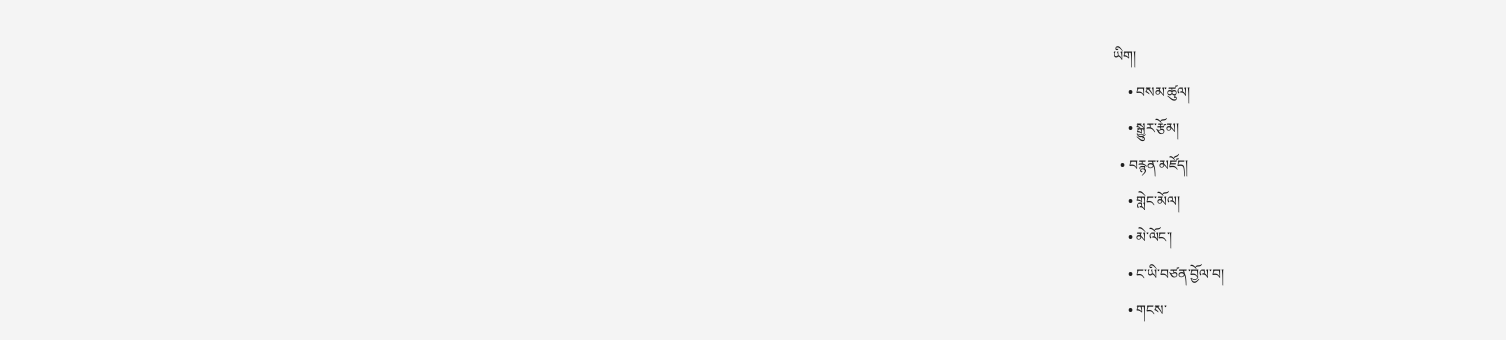ཡིག།
    • བསམ་ཚུལ།
    • སྒྱུར་རྩོམ།
  • བརྙན་མཛོད།
    • གླེང་མོལ།
    • མེ་ལོང་།
    • ང་ཡི་བཙན་བྱོལ་བ།
    • གངས་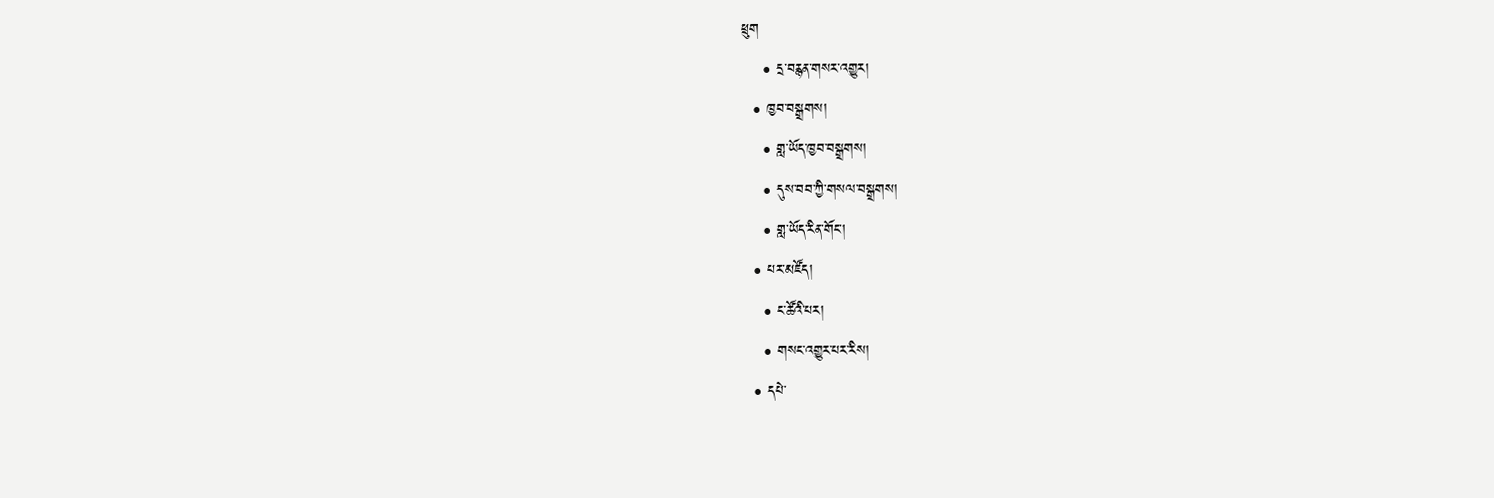ཕྲུག
    • དྲ་བརྙན་གསར་འགྱུར།
  • ཁྱབ་བསྒྲགས།
    • གླ་ཡོད་ཁྱབ་བསྒྲགས།
    • དུས་བབ་ཀྱི་གསལ་བསྒྲགས།
    • གླ་ཡོད་རིན་གོང་།
  • པར་མཛོད།
    • ང་ཚོའི་པར།
    • གསང་འགྱུར་པར་རིས།
  • དཔེ་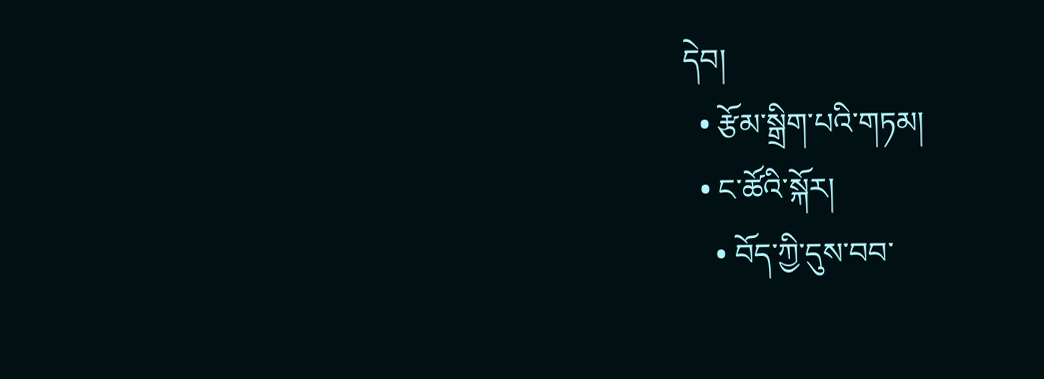དེབ།
  • རྩོམ་སྒྲིག་པའི་གཏམ།
  • ང་ཚོའི་སྐོར།
    • བོད་ཀྱི་དུས་བབ་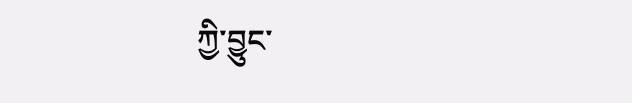ཀྱི་བྱུང་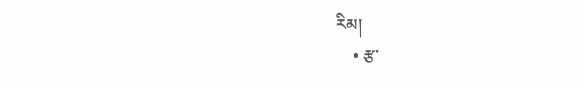རིམ།
    • རྩ་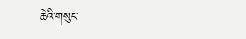ཆེའི་གསུང་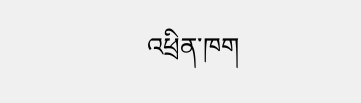འཕྲིན་ཁག